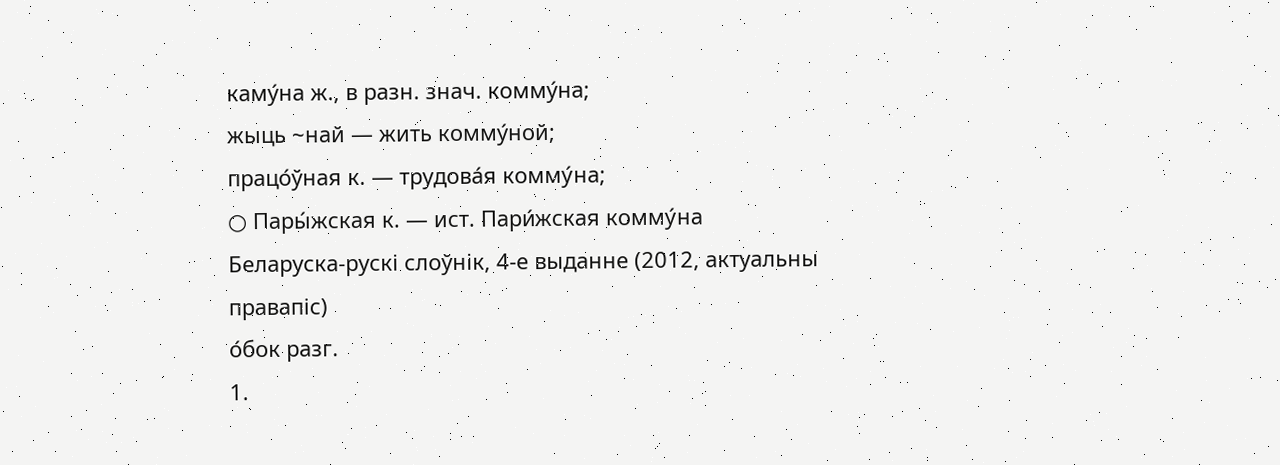каму́на ж., в разн. знач. комму́на;
жыць ~най — жить комму́ной;
працо́ўная к. — трудова́я комму́на;
○ Пары́жская к. — ист. Пари́жская комму́на
Беларуска-рускі слоўнік, 4-е выданне (2012, актуальны правапіс)
о́бок разг.
1.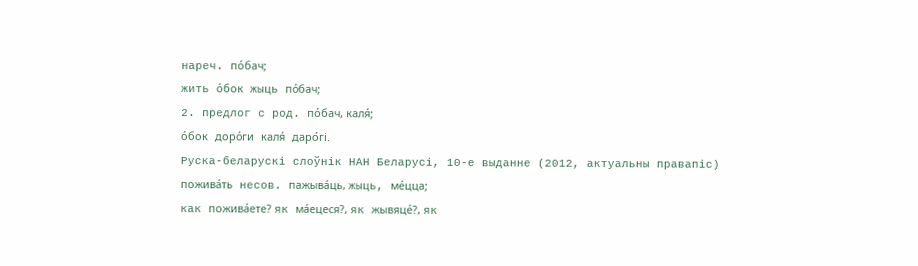нареч. по́бач;
жить о́бок жыць по́бач;
2. предлог с род. по́бач, каля́;
о́бок доро́ги каля́ даро́гі.
Руска-беларускі слоўнік НАН Беларусі, 10-е выданне (2012, актуальны правапіс)
пожива́ть несов. пажыва́ць, жыць, ме́цца;
как пожива́ете? як ма́ецеся?, як жывяце́?, як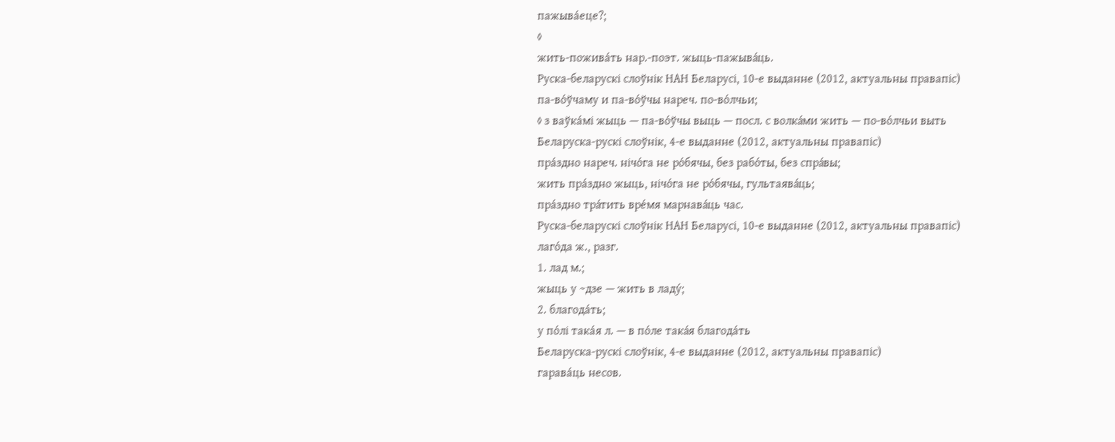пажыва́еце?;
◊
жить-пожива́ть нар.-поэт. жыць-пажыва́ць.
Руска-беларускі слоўнік НАН Беларусі, 10-е выданне (2012, актуальны правапіс)
па-во́ўчаму и па-во́ўчы нареч. по-во́лчьи;
◊ з ваўка́мі жыць — па-во́ўчы выць — посл. с волка́ми жить — по-во́лчьи выть
Беларуска-рускі слоўнік, 4-е выданне (2012, актуальны правапіс)
пра́здно нареч. нічо́га не ро́бячы, без рабо́ты, без спра́вы;
жить пра́здно жыць, нічо́га не ро́бячы, гультаява́ць;
пра́здно тра́тить вре́мя марнава́ць час.
Руска-беларускі слоўнік НАН Беларусі, 10-е выданне (2012, актуальны правапіс)
лаго́да ж., разг.
1. лад м.;
жыць у ~дзе — жить в ладу́;
2. благода́ть;
у по́лі така́я л. — в по́ле така́я благода́ть
Беларуска-рускі слоўнік, 4-е выданне (2012, актуальны правапіс)
гарава́ць несов.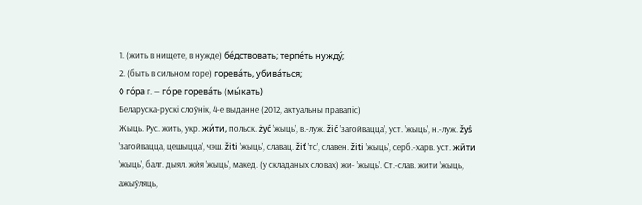1. (жить в нищете, в нужде) бе́дствовать; терпе́ть нужду́;
2. (быть в сильном горе) горева́ть, убива́ться;
◊ го́ра г. — го́ре горева́ть (мы́кать)
Беларуска-рускі слоўнік, 4-е выданне (2012, актуальны правапіс)
Жыць. Рус. жить, укр. жи́ти, польск. żyć ’жыць’, в.-луж. žić ’загойвацца’, уст. ’жыць’, н.-луж. žyś ’загойвацца, цешыцца’, чэш. žiti ’жыць’, славац. žiť ’тс’, славен. žiti ’жыць’, серб.-харв. уст. жи̏ти ’жыць’, балг. дыял. жѝя ’жыць’, макед. (у складаных словах) жи‑ ’жыць’. Ст.-слав. жити ’жыць, ажыўляць,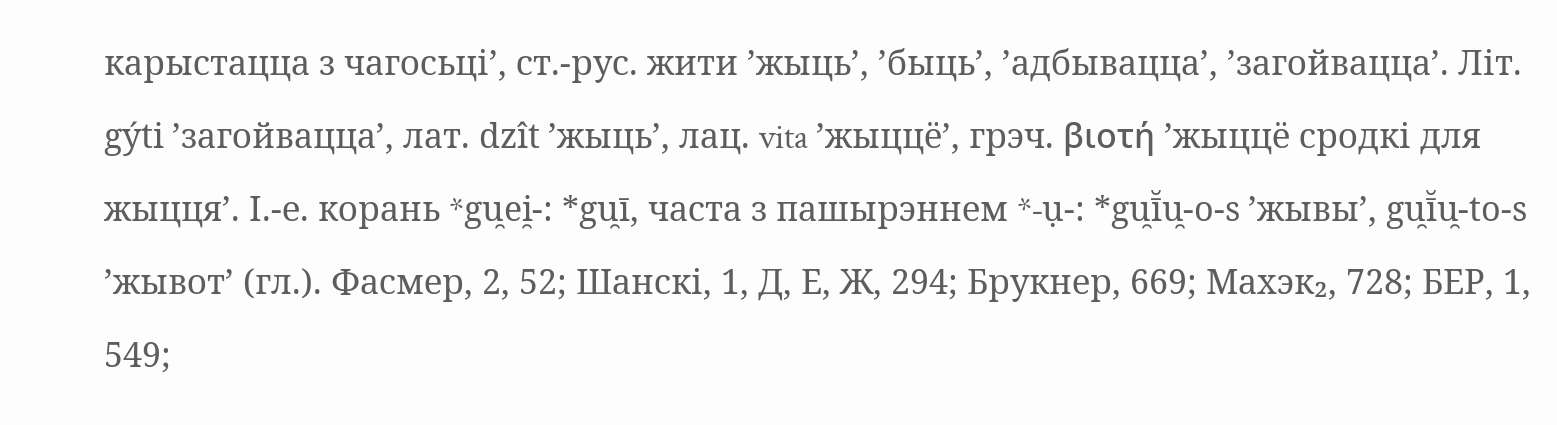карыстацца з чагосьці’, ст.-рус. жити ’жыць’, ’быць’, ’адбывацца’, ’загойвацца’. Літ. gýti ’загойвацца’, лат. dzît ’жыць’, лац. vita ’жыццё’, грэч. βιοτή ’жыццё сродкі для жыцця’. І.‑е. корань *gu̯ei̯‑: *gu̯ī, часта з пашырэннем *‑ụ‑: *gu̯ī̆u̯‑o‑s ’жывы’, gu̯ī̆u̯‑to‑s ’жывот’ (гл.). Фасмер, 2, 52; Шанскі, 1, Д, Е, Ж, 294; Брукнер, 669; Махэк₂, 728; БЕР, 1, 549;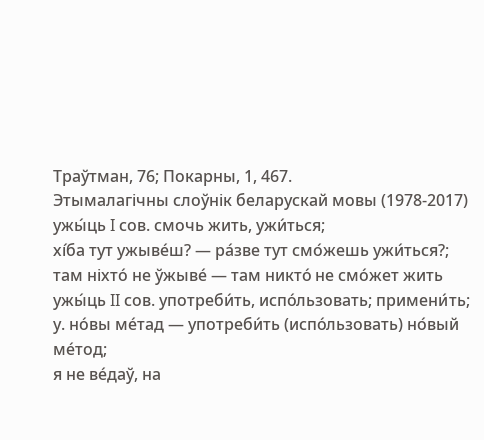Траўтман, 76; Покарны, 1, 467.
Этымалагічны слоўнік беларускай мовы (1978-2017)
ужы́ць I сов. смочь жить, ужи́ться;
хі́ба тут ужыве́ш? — ра́зве тут смо́жешь ужи́ться?;
там ніхто́ не ўжыве́ — там никто́ не смо́жет жить
ужы́ць II сов. употреби́ть, испо́льзовать; примени́ть;
у. но́вы ме́тад — употреби́ть (испо́льзовать) но́вый ме́тод;
я не ве́даў, на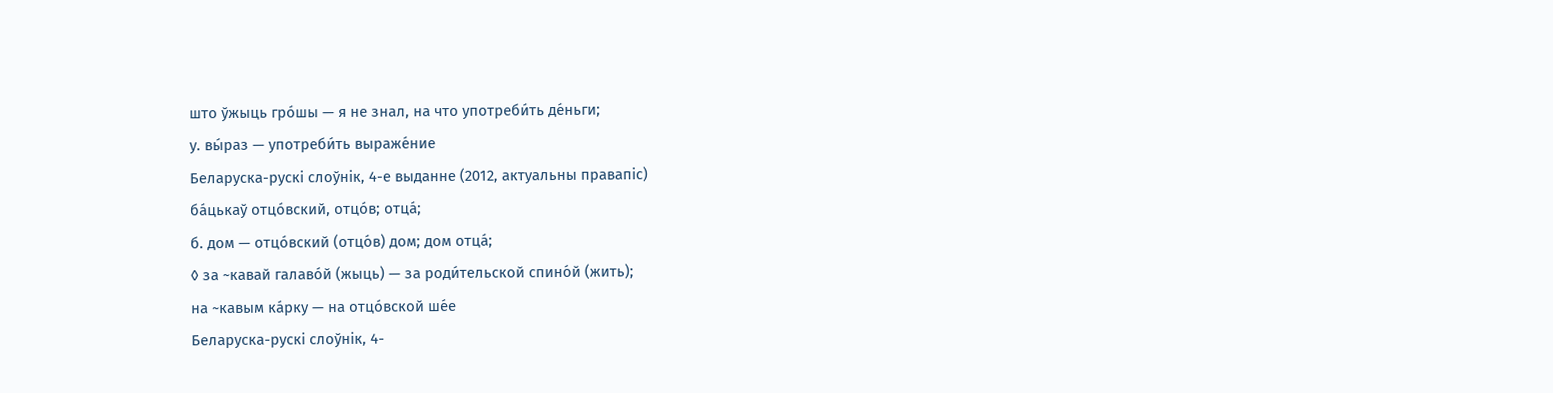што ўжыць гро́шы — я не знал, на что употреби́ть де́ньги;
у. вы́раз — употреби́ть выраже́ние
Беларуска-рускі слоўнік, 4-е выданне (2012, актуальны правапіс)
ба́цькаў отцо́вский, отцо́в; отца́;
б. дом — отцо́вский (отцо́в) дом; дом отца́;
◊ за ~кавай галаво́й (жыць) — за роди́тельской спино́й (жить);
на ~кавым ка́рку — на отцо́вской ше́е
Беларуска-рускі слоўнік, 4-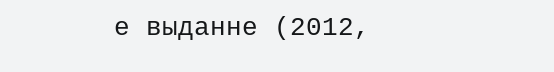е выданне (2012,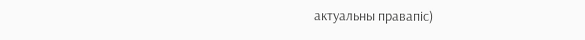актуальны правапіс)